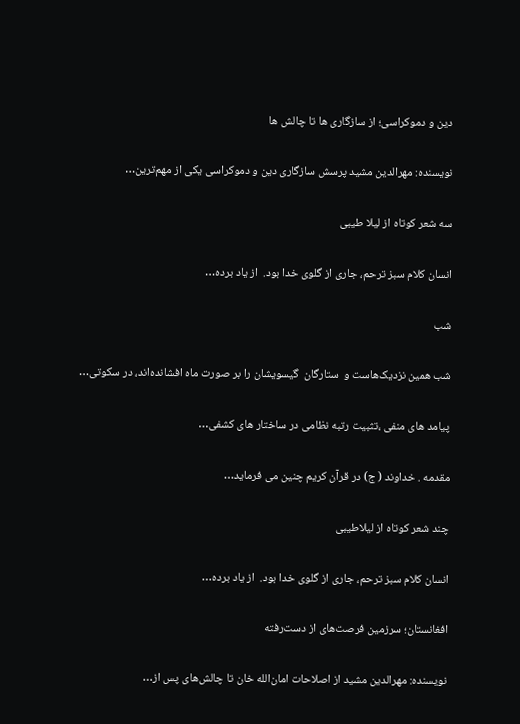دین و دموکراسی؛ از سازگاری ها تا چالش ها

نویسنده: مهرالدین مشید پرسش سازگاری دین و دموکراسی یکی از مهم‌ترین…

سه‌ شعر کوتاه از لیلا طیبی

انسان کلام سبز ترحم، جاری از گلوی خدا بود.  از یاد برده…

شب

شب همین نزدیک‌هاست و  ستارگان  گیسویشان را بر صورت ماه افشانده‌اند، در سکوتی…

پیامد های منفی ،تثبیت رتبه نظامی در ساختار های کشفی…

مقدمه . خداوند ( ج) در قرآن کریم چنین می فرماید…

چند شعر کوتاه از لیلاطیبی

انسان کلام سبز ترحم، جاری از گلوی خدا بود.  از یاد برده…

افغانستان؛ سرزمین فرصت‌های از دست‌رفته

نویسنده: مهرالدین مشید از اصلاحات امان‌الله خان تا چالش‌های پس از…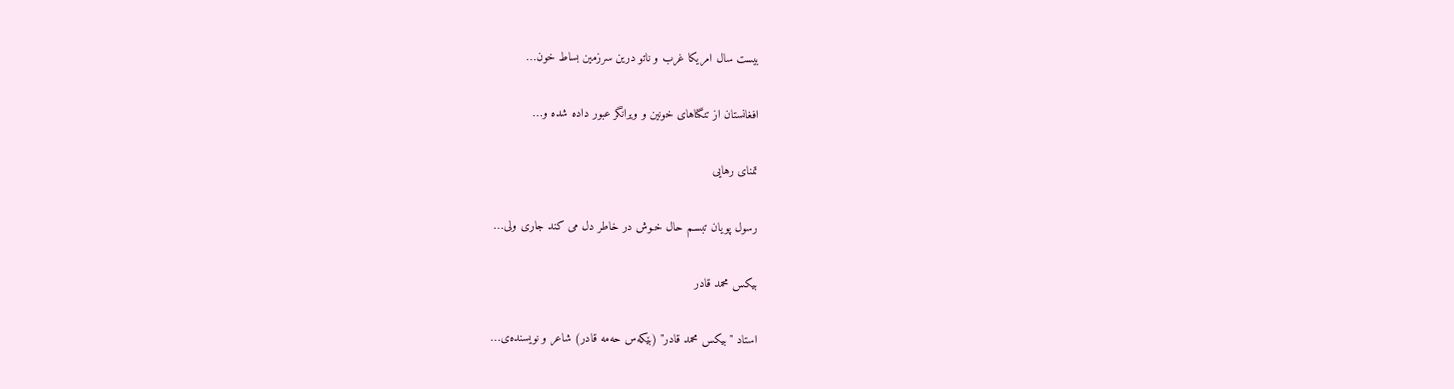بیست سال امریکا غرب و ناتو درین سرزمین بساط خون…

افغانستان از تنگناهای خونین و ویرانگر عبور داده شده و…

تمنای رهایی

رسول پویان تبسـم حال خـوش در خاطر دل می کند جاری ولی…

بیکس محمد قادر

استاد "بیکس محمد قادر" (بێکەس حەمە قادر) شاعر و نویسنده‌ی…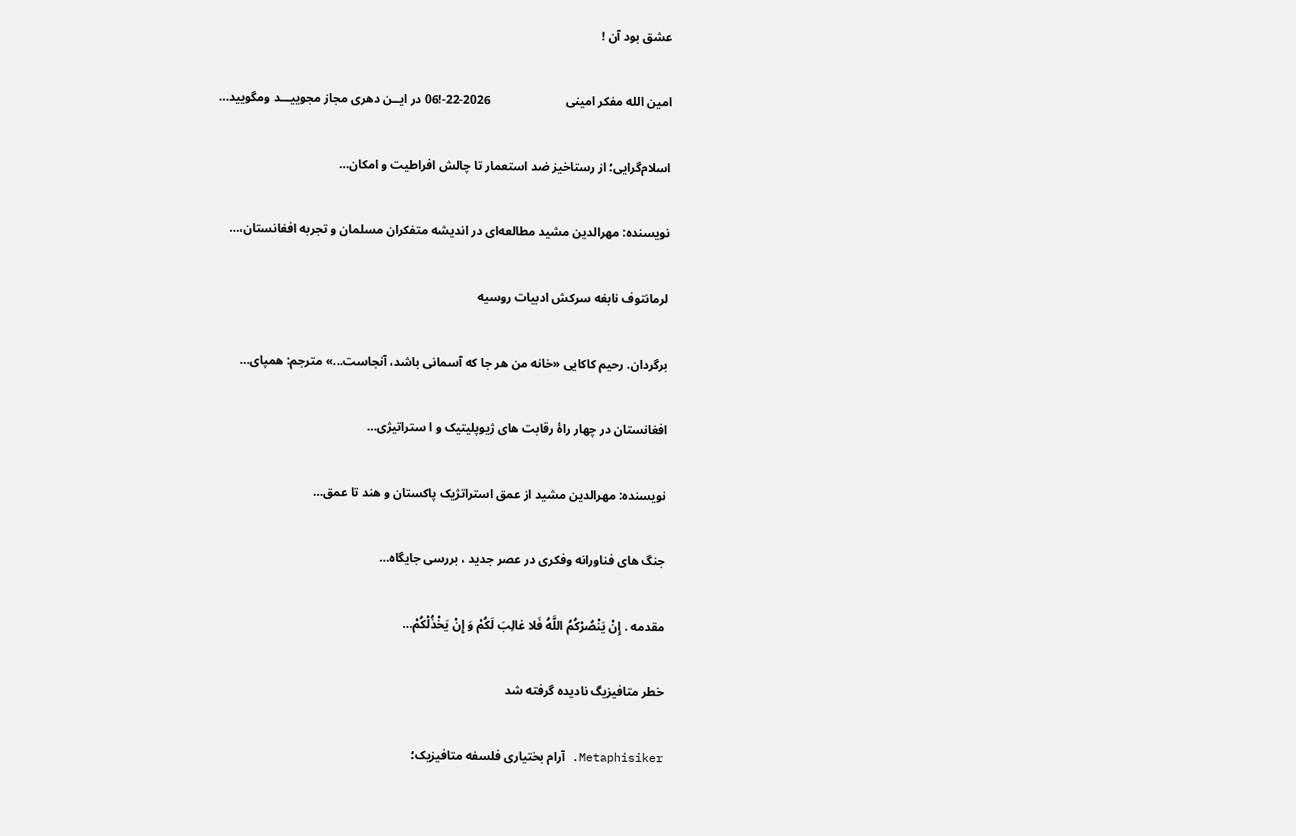عشق بود آن !

امین الله مفکر امینی                        2026-22-!06 در ایــن دهری مجاز مجوییـــد ومگویید…

اسلام‌گرایی؛ از رستاخیز ضد استعمار تا چالش افراطیت و امکان…

نویسنده: مهرالدین مشید مطالعه‌ای در اندیشه متفکران مسلمان و تجربه افغانستان،…

لرمانتوف نابغه سرکش ادبیات روسیه

برگردان. رحیم کاکایی «خانه من هر جا که آسمانی باشد، آنجاست...» مترجم: همپای…

افغانستان در چهار راۀ رقابت های ژیوپلیتیک و ا ستراتیژی…

نویسنده: مهرالدین مشید از عمق استراتژیک پاکستان و هند تا عمق…

جنگ های فناورانه وفکری در عصر جدید ، بررسی جایگاه…

مقدمه . إِنْ يَنْصُرْكُمُ اللَّهُ فَلا غالِبَ لَكُمْ وَ إِنْ يَخْذُلْكُمْ…

خطر متافیزیگ نادیده گرفته شد

Metaphisiker. آرام بختیاری فلسفه متافیزیک؛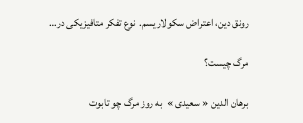رونق دین، اعتراض سکولاریسم.  نوع تفکر متافیزیکی در…

مرگ چیست؟

برهان الدین « سعیدی »  به روز مرگ چو تابوت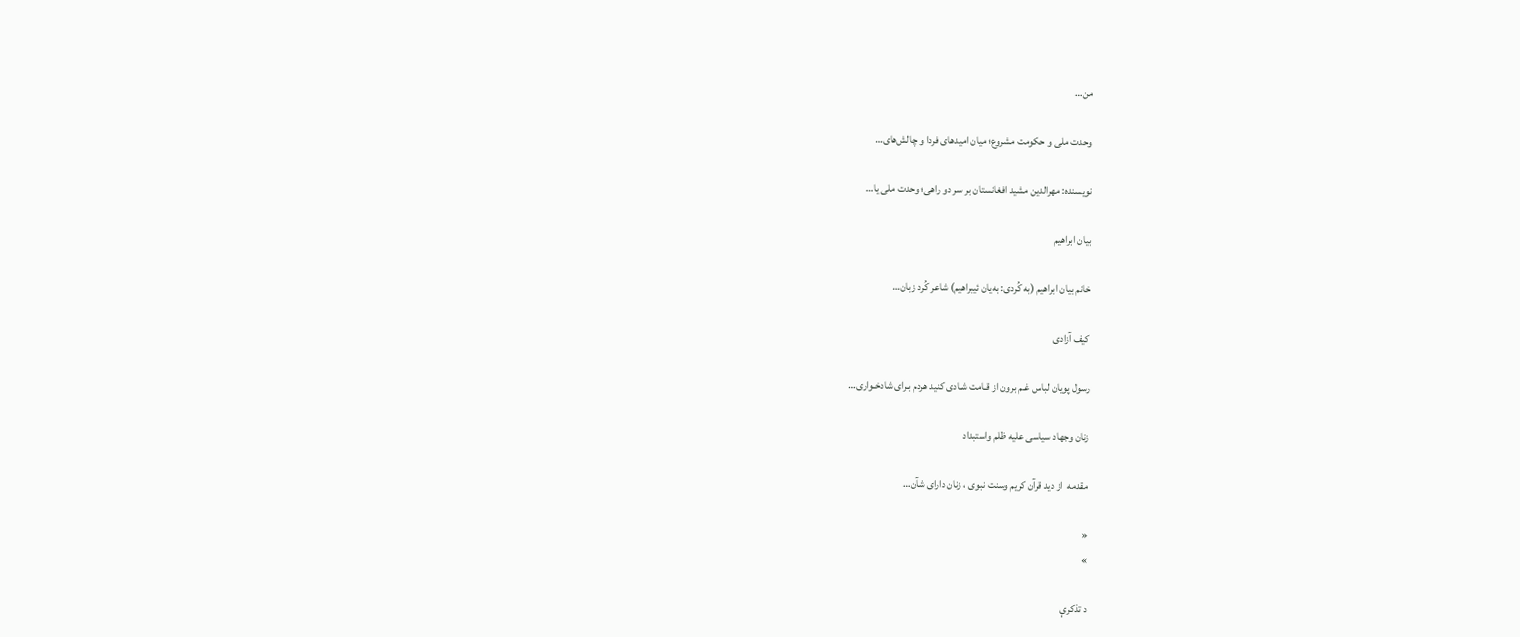من…

وحدت ملی و حکومت مشروع؛ میان امیدهای فردا و چالش‌های…

نویسنده: مهرالدین مشید افغانستان بر سر دو راهی؛ وحدت ملی یا…

بیان ابراهیم

خانم بیان ابراهیم (به کُردی: بەیان ئیبراهیم) شاعر کُرد زبان…

کیف آزادی

رسول پویان لباس غـم برون از قـامت شـادی کنید هردم بـرای شادخـواری…

زنان وجهاد سیاسی علیه ظلم واستبداد

مقدمه  از دید قرآن کریم وسنت نبوی ، زنان دارای شآن…

«
»

د تذکرې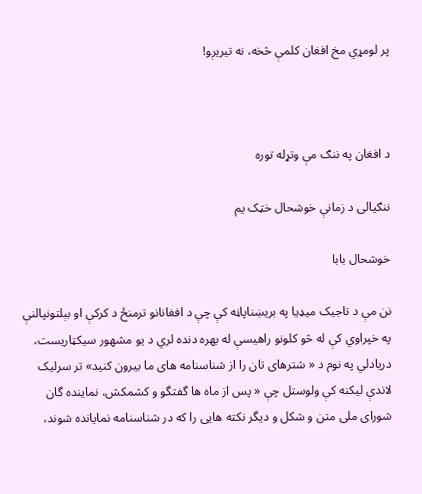پر لومړي مخ افغان کلمې څخه، نه تیریږو!



د افغان په ننګ مې وتړله توره

ننګیالی د زمانې خوشحال خټک یم

خوشحال بابا

نن مې د تاجیک میډیا په بریښناپاڼه کې چې د افغانانو ترمنځ د کرکې او بېلتونپالنې په خپراوي کې له څو کلونو راهیسې له بهره دنده لري د یو مشهور سیکټاریست، دریادلي په نوم د « شترهای تان را از شناسنامه های ما بیرون کنید» تر سرلیک لاندې لیکنه کې ولوستل چې « پس از ماه ها گفتگو و کشمکش، نماینده گان شورای ملی متن و شکل و دیگر نکته هایی را که در شناسنامه نمایانده شوند،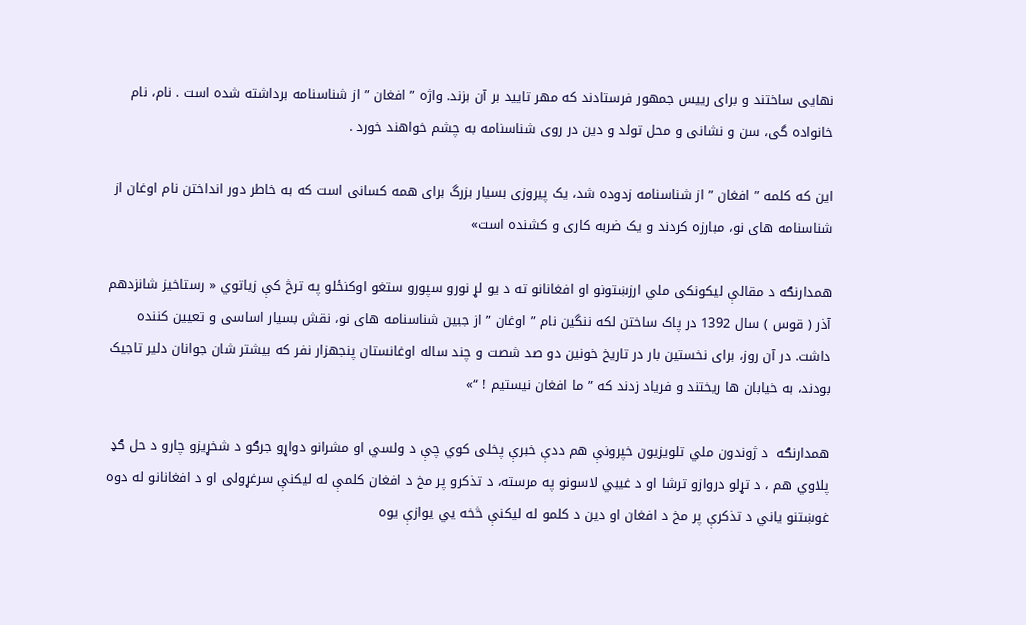نهایی ساختند و برای رییس جمهور فرستادند که مهر تایید بر آن بزند. واژه ” افغان ” از شناسنامه برداشته شده است . نام، نام خانواده گی، سن و نشانی و محل تولد و دین در روی شناسنامه به چشم خواهند خورد .

این که کلمه ” افغان ” از شناسنامه زدوده شد، یک پیروزی بسیار بزرگ برای همه کسانی است که به خاطر دور انداختن نام اوغان از شناسنامه های نو، مبارزه کردند و یک ضربه کاری و کشنده است»

همدارنګه د مقالې لیکونکی ملي ارزښتونو او افغانانو ته د یو لړ نورو سپورو ستغو اوکنځلو په ترڅ کې زیاتوي « رستاخیز شانزدهم آذر ( قوس ) سال 1392 در پاک ساختن لکه ننگین نام ” اوغان ” از جبین شناسنامه های نو، نقش بسیار اساسی و تعیین کننده داشت. در آن روز، برای نخستین بار در تاریخ خونین دو صد شصت و چند ساله اوغانستان پنجهزار نفر که بیشتر شان جوانان دلیر تاجیک بودند، به خیابان ها ریختند و فریاد زدند که ” ما افغان نیستیم ! “»

همدارنګه  د ژوندون ملي تلویزیون خپرونې هم ددې خبرې پخلی کوي چې د ولسي او مشرانو دواړو جرګو د شخړیزو چارو د حل ګډ پلاوي هم ، د تړلو دروازو ترشا او د غیبي لاسونو په مرسته، د تذکرو پر مخ د افغان کلمې له لیکنې سرغړولی او د افغانانو له دوه غوښتنو یاني د تذکرې پر مخ د افغان او دین د کلمو له لیکنې څخه يي یوازې یوه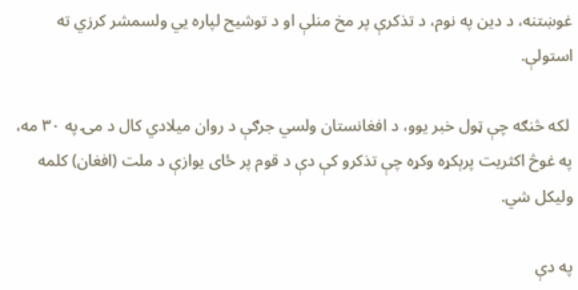غوښتنه، د دین په نوم، د تذکرې پر مخ منلې او د توشیح لپاره يي ولسمشر کرزي ته استولې.

 لکه څنګه چې ټول خبر یوو، د افغانستان ولسي جرګې د روان میلادي کال د مۍ په ۳۰ مه، په غوڅ اکثریت پرېکړه وکړه چې تذکرو کې دې د قوم پر ځای یوازې د ملت (افغان) کلمه ولیکل شي.

په دې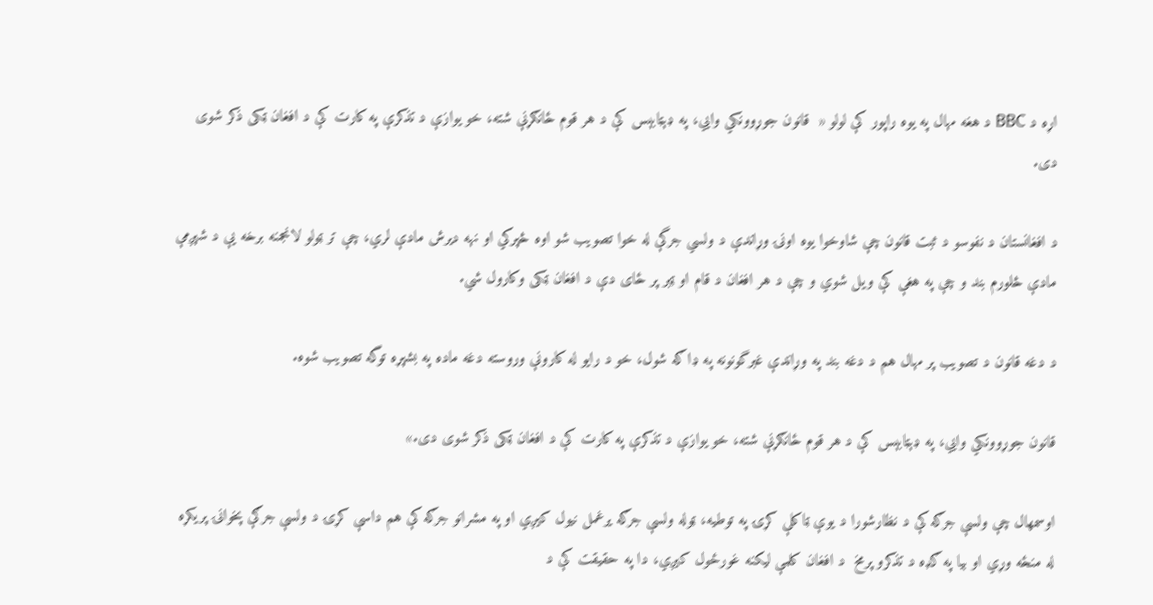اړه د BBC د هغه مهال په یوه راپور کې لولو «  قانون جوړوونکي وايي، په ډېټابېس کې د هر قوم ځانګړنې شته، خو یوازې د تذکرې په کارت کې د افغان ټکی ذکر شوی دی.

د افغانستان د نفوسو د ثبت قانون چې شاوخوا يوه اونۍ وړاندې د ولسي جرگې له خوا تصويب شو اوه څپرکي او نهه ديرش مادې لري، چې تر ټولو لانجمنه برخه يې د شپږمې مادې څلورم بند و چې په هغې کې ويل شوي و چې د هر افغان د قام او ټبر پر ځاى دې د افغان ټکى وکارول شي.

د دغه قانون د تصويب پر مهال هم د دغه بند په وړاندې غبرگونونه په ډاګه شول، خو د رايو له کارونې وروسته دغه ماده په بشپړه توگه تصويب شوه.

قانون جوړوونکي وايي، په ډېټابېس کې د هر قوم ځانګړنې شته، خو یوازې د تذکرې په کارت کې د افغان ټکی ذکر شوی دی.»

اوسمهال چې ولسې جرګه کې د نظارشورا د یوې ټاکلې کړۍ په توطیه، ټوله ولسې جرګه یرغمل نیول کیږي او په مشرانو جرګه کې هم داسې کړۍ د ولسې جرګې پخوانۍ پریکړه له منځه وړي او بیا په ګډه د تذکرو پرمخ  د افغان کلمې لیکنه غورځول کیږي، دا په حقیقت کې د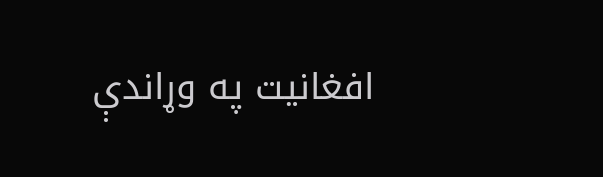افغانیت په وړاندې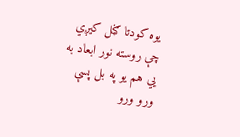یوه کودتا ګڼل کیږي چې روسته نور ابعاد به يي هم یو په بل پسې ورو ورو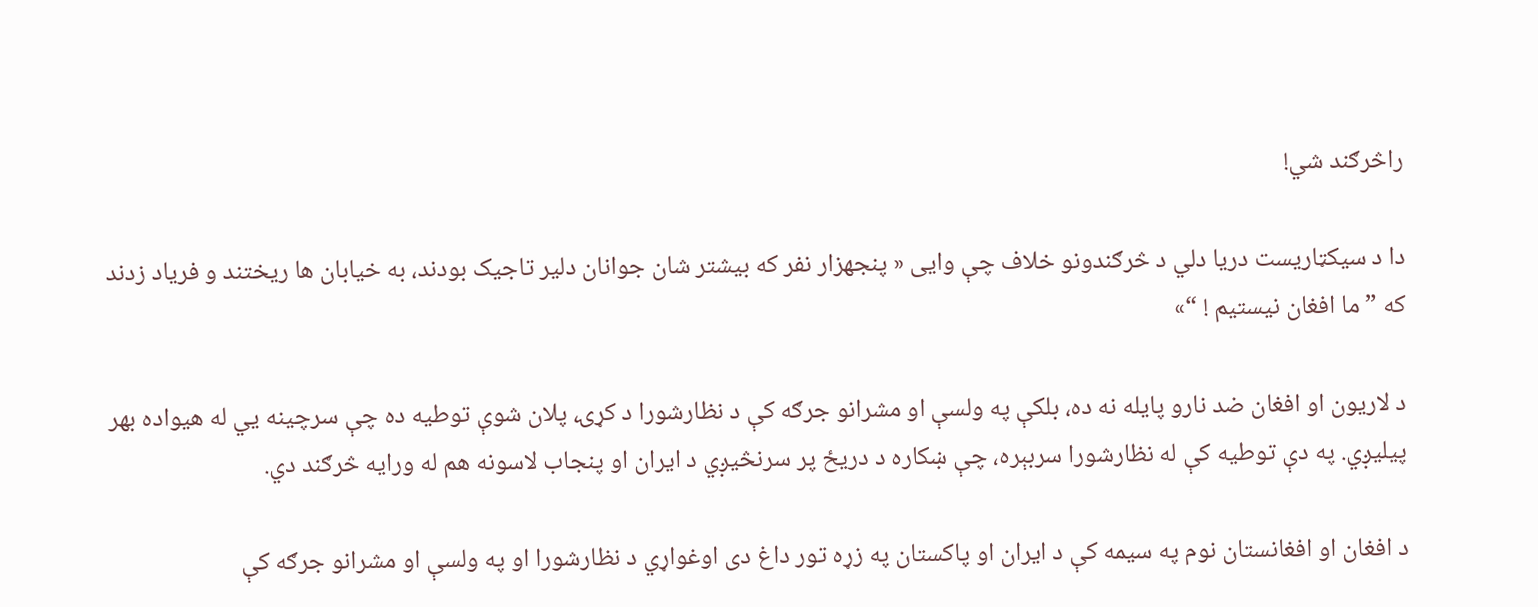راڅرګند شي!

دا د سیکټاریست دریا دلي د څرګندونو خلاف چې وايی « پنجهزار نفر که بیشتر شان جوانان دلیر تاجیک بودند، به خیابان ها ریختند و فریاد زدند که ” ما افغان نیستیم ! “»

د لاریون او افغان ضد نارو پایله نه ده، بلکې په ولسې او مشرانو جرګه کې د نظارشورا د کړۍ، پلان شوې توطیه ده چې سرچینه يي له هیواده بهر پيلیږي. په دې توطیه کې له نظارشورا سربېره، چې ښکاره د دریځ پر سرنڅیږي د ایران او پنجاب لاسونه هم له ورایه څرګند دي.

د افغان او افغانستان نوم په سیمه کې د ایران او پاکستان په زړه تور داغ دی اوغواړي د نظارشورا او په ولسې او مشرانو جرګه کې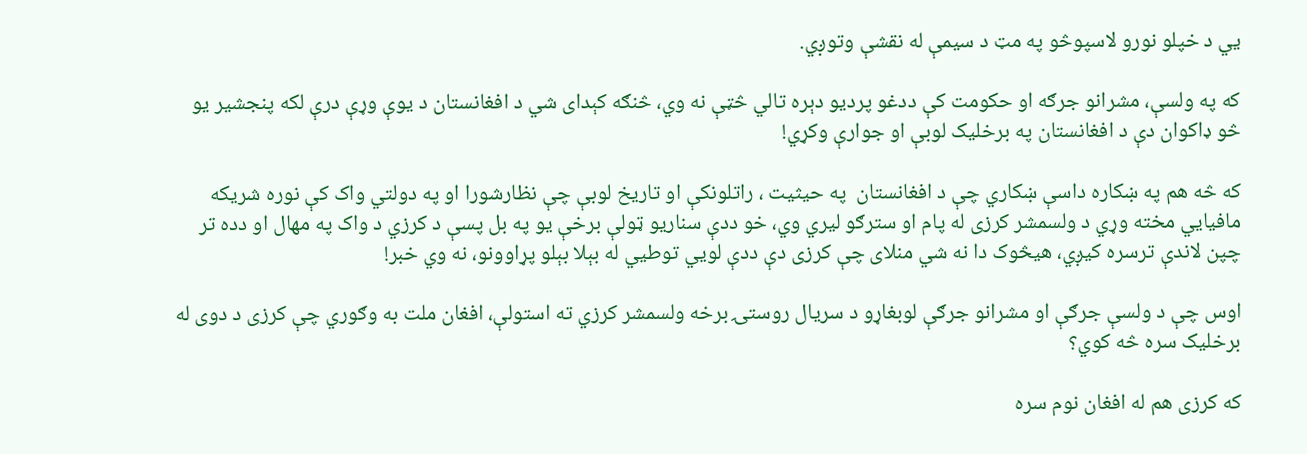يي د خپلو نورو لاسپوڅو په مټ د سیمې له نقشې وتوږي.

که په ولسې، مشرانو جرګه او حکومت کې ددغو پردیو دېره تالي څټې نه وي، څنګه کېدای شي د افغانستان د یوې وړې درې لکه پنجشیر یو څو ډاکوان دې د افغانستان په برخلیک لوبې او جوارې وکړي!

که څه هم په ښکاره داسې ښکاري چې د افغانستان  په حیثیت ، راتلونکې او تاریخ لوبې چې نظارشورا او په دولتي واک کې نوره شریکه مافیايي مخته وړي د ولسمشر کرزی له پام او سترګو لیري وي، خو ددې سناریو ټولې برخې یو په بل پسې د کرزي د واک په مهال او دده تر چپن لاندې ترسره کیږي، هیڅوک دا نه شي منلای چې کرزی دې ددې لويي توطيي له بېلا بېلو پړاوونو، نه وي خبر!

اوس چې د ولسې جرګې او مشرانو جرګې لوبغاړو د سریال روستۍ برخه ولسمشر کرزي ته استولې، افغان ملت به وګوري چې کرزی د دوی له برخلیک سره څه کوي؟

که کرزی هم له افغان نوم سره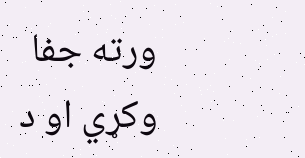ورته جفا وکړي او د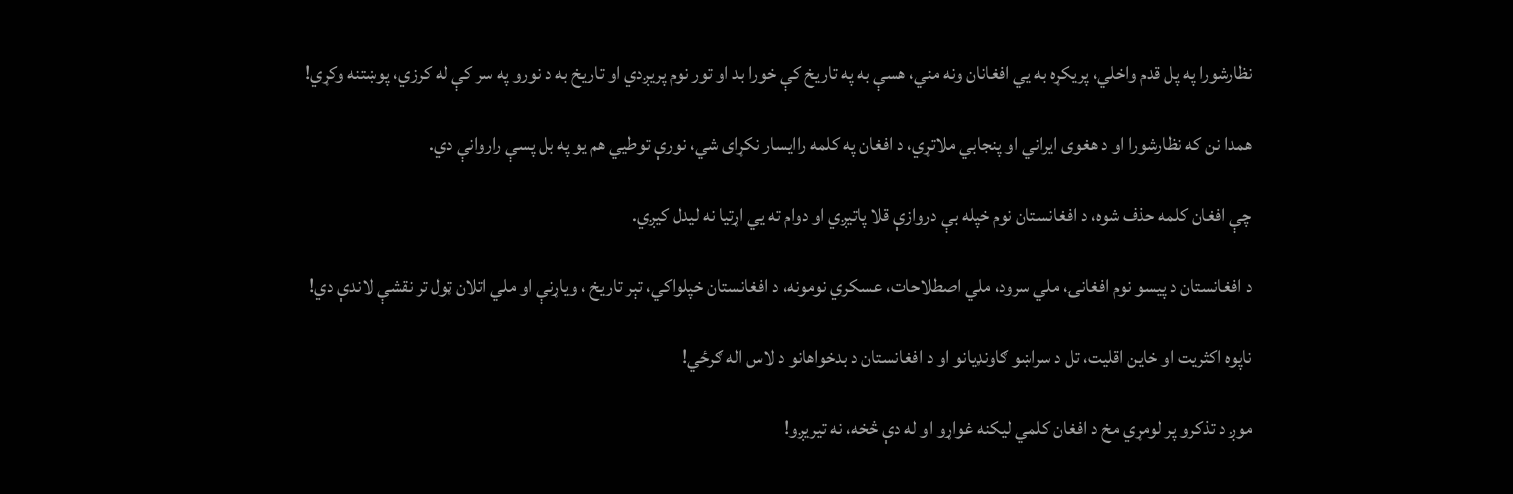نظارشورا په پل قدم واخلي، پریکړه به يي افغانان ونه مني، هسې به په تاریخ کې خورا بد او تور نوم پریږدي او تاریخ به د نورو په سر کې له کرزي، پوښتنه وکړي!

همدا نن که نظارشورا او د هغوی ایراني او پنجابي ملاتړي، د افغان په کلمه راایسار نکړای شي، نورې توطيي هم یو په بل پسې راروانې دي.

چې افغان کلمه حذف شوه، د افغانستان نوم خپله بې دروازې قلا پاتیږي او دوام ته يي اړتیا نه لیدل کیږي.

د افغانستان د پیسو نوم افغانۍ، ملي سرود، ملي اصطلاحات، عسکري نومونه، د افغانستان خپلواکي، تېر تاریخ ، ویاړنې او ملي اتلان ټول تر نقشې لاندې دي!

ناپوه اکثریت او خاین اقلیت، تل د سراښو ګاونډيانو او د افغانستان د بدخواهانو د لاس اله ګرځي!

موږ د تذکرو پر لومړي مخ د افغان کلمي لیکنه غواړو او له دې څخه، نه تیریږو!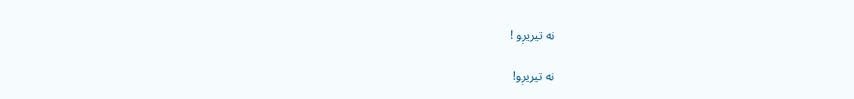نه تیریږو !

نه تیریږو!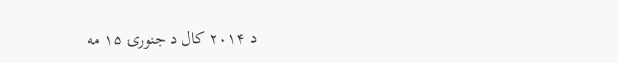د ۲۰۱۴ کال د جنورۍ ۱۵ مه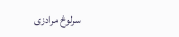سرلوڅ مرادزی